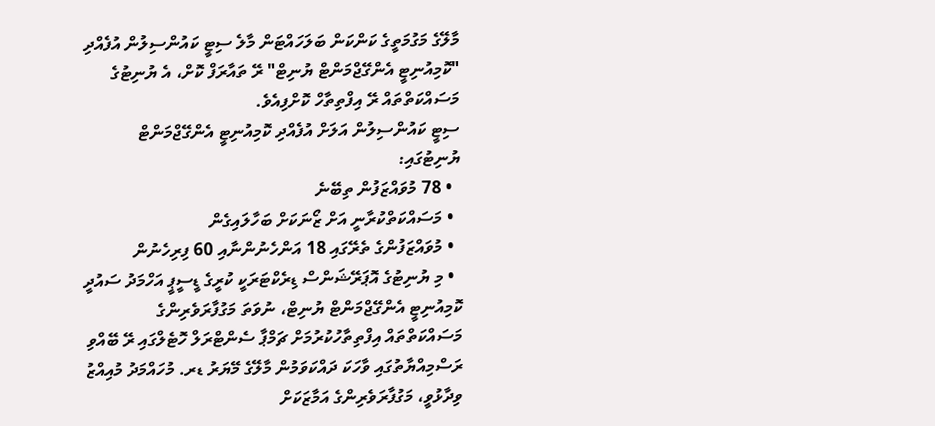މާލޭގެ މަގުމަތީގެ ކަންކަން ބަލަހައްޓަން މާލެ ސިޓީ ކައުންސިލުން އުފެއްދި "ކޮމިއުނިޓީ އެންގޭޖްމަންޓް ޔުނިޓް" ރޭ ތައާރަފް ކޮށް، އެ ޔުނިޓުގެ މަސައްކަތްތައް ރޭ އިފްތިތާހް ކޮށްފިއެވެ.
ސިޓީ ކައުންސިލުން އަލަށް އުފެއްދި ކޮމިއުނިޓީ އެންގޭޖްމަންޓް ޔުނިޓުގައި:
  • 78 މުވައްޒަފުން ތިބޭނެ
  • މަސައްކަތްކުރާނީ އަށް ޒޯނަކަށް ބަހާލައިގެން
  • މުވައްޒަފުންގެ ތެރޭގައި 18 އަންހެނުންނާއި 60 ފިރިހެނުން
  • މި ޔުނިޓުގެ އޮޕަރޭޝަންސް ޑިރެކްޓަރަކީ ކުރީގެ ޑީސީޕީ އަހްމަދު ސައުދީ
ކޮމިއުނިޓީ އެންގޭޖްމަންޓް ޔުނިޓް، ނުވަތަ މަގުފާރަވެރިންގެ މަސައްކަތްތައް އިފްތިތާހުކުރުމަށް ޗަމްޕާ ސެންޓްރަލް ހޮޓެލްގައި ރޭ ބޭއްވި ރަސްމިއްޔާތުގައި ވާހަކަ ދައްކަވަމުން މާލޭގެ މޭޔަރު ޑރ. މުހައްމަދު މުއިއްޒު ވިދާޅުވީ، މަގުފާރަވެރިންގެ އަމާޒަކަށް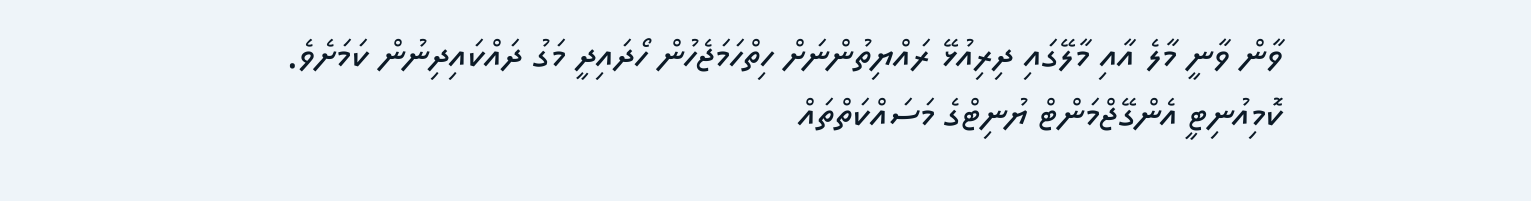ވާން ވާނީ މާލެ އާއި މާލޭގައި ދިރިއުޅޭ ރައްޔިތުންނަށް ހިތްހަމަޖެހުން ހޯދައިދީ މަގު ދައްކައިދިނުން ކަމަށެވެ.
ކޮމިއުނިޓީ އެންގޭޖްމަންޓް ޔުނިޓްގެ މަސައްކަތްތައް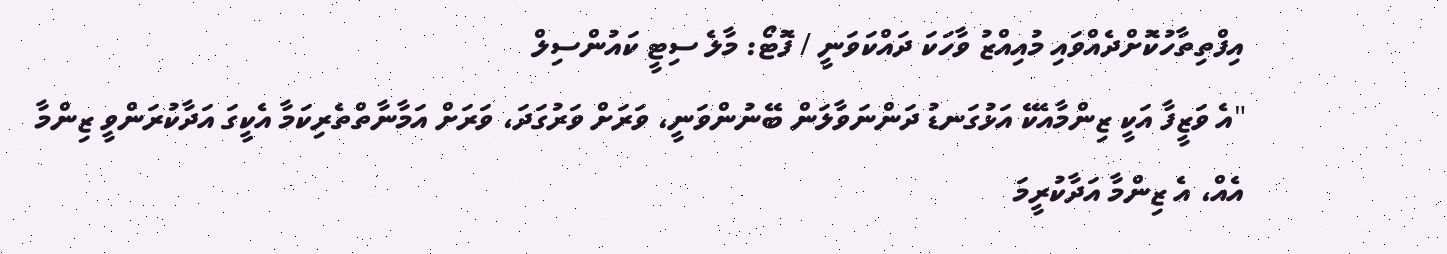އިފްތިތާހުކޮށްދެއްވައި މުއިއްޒު ވާހަކަ ދައްކަވަނީ / ފޮޓޯ: މާލެ ސިޓީ ކައުންސިލް
"އެ ވަޒީފާ އަކީ ޒިންމާއެކޭ އަޅުގަނޑު ދަންނަވާލަން ބޭނުންވަނީ، ވަރަށް ވަރުގަދަ، ވަރަށް އަމާނާތްތެރިކަމާ އެކީގަ އަދާކުރަންވީ ޒިންމާ އެއް، އެ ޒިންމާ އަދާކުރީމަ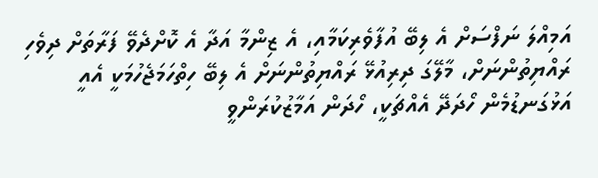އަމިއްލަ ނަފްސަށް އެ ލިބޭ އުފާވެރިކަމާއި، އެ ޒިންމާ އަދާ އެ ކޮށްދެވޭ ފަރާތަށް ދިވެހި ރައްޔިތުންނަށް، މާލޭގަ ދިރިއުޅޭ ރައްޔިތުންނަށް އެ ލިބޭ ހިތްހަމަޖެހުމަކީ އެއީ އަޅުގަނޑުމެން ހޯދަދޭ އެއްޗަކީ، ހޯދަން އަމާޒުކުރަންވީ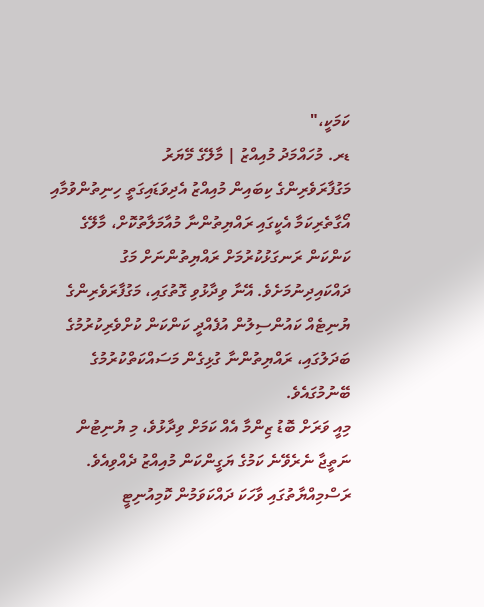ކަމަކީ،"
ޑރ. މުހައްމަދު މުއިއްޒު | މާލޭގެ މޭޔަރު
މަގުފާރަވެރިންގެ ކިބައިން މުއިއްޒު އެދިވަޑައިގަތީ ހިނިތުންވުމާއި އޯގާތެރިކަމާ އެކީގައި ރައްޔިތުންނާ މުއާމަލާތުކޮށް، މާލޭގެ ކަންކަން ރަނގަޅުކުރުމަށް ރައްޔިތުންނަށް މަގު ދައްކައިދިނުމަށެވެ. އޭނާ ވިދާޅުވި ގޮތުގައި، މަގުފާރަވެރިންގެ ޔުނިޓެއް ކައުންސިލުން އުފެއްދީ ކަންކަން ކުށްވެރިކުރުމުގެ ބަދަލުގައި، ރައްޔިތުންނާ ގުޅިގެން މަސައްކަތްކުރުމުގެ ބޭނުމުގައެވެ.
މިއީ ވަރަށް ބޮޑު ޒިންމާ އެއް ކަމަށް ވިދާޅުވެ، މި ޔުނިޓުން ނަތީޖާ ނެރެވޭނެ ކަމުގެ ޔަގީންކަން މުއިއްޒު ދެއްވިއެވެ.
ރަސްމިއްޔާތުގައި ވާހަކަ ދައްކަވަމުން ކޮމިއުނިޓީ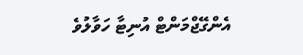އެންގޭޖްމަންޓް އުނިޓާ ހަވާލުވެ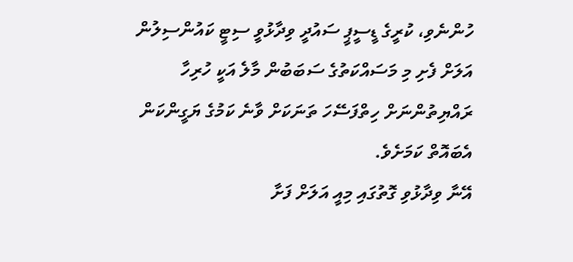ހުންނެވި، ކުރީގެ ޑީސީޕީ ސައުދީ ވިދާޅުވީ ސިޓީ ކައުންސިލުން އަލަށް ފެށި މި މަސައްކަތުގެ ސަބަބުން މާލެ އަކީ ހުރިހާ ރައްޔިތުންނަށް ހިތްފަސޭހަ ތަނަކަށް ވާނެ ކަމުގެ ޔަގީންކަން އެބައޮތް ކަމަށެވެ.
އޭނާ ވިދާޅުވި ގޮތުގައި މިއީ އަލަށް ފަށާ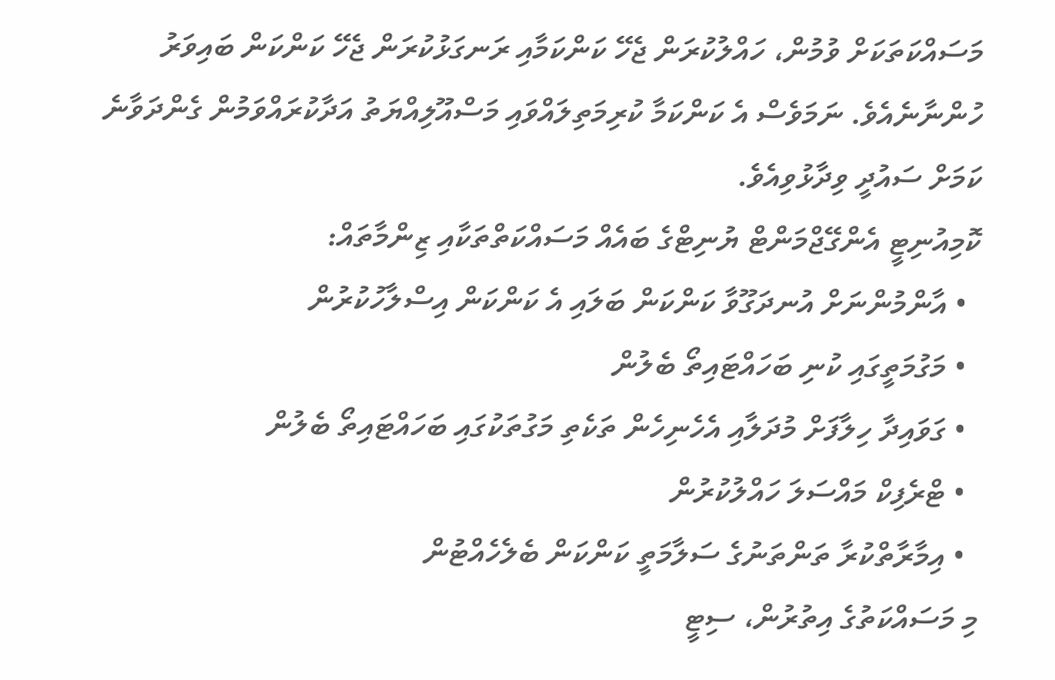މަސައްކަތަކަށް ވުމުން، ހައްލުކުރަން ޖެހޭ ކަންކަމާއި ރަނގަޅުކުރަން ޖެހޭ ކަންކަން ބައިވަރު ހުންނާނެއެވެ. ނަމަވެސް އެ ކަންކަމާ ކުރިމަތިލައްވައި މަސްއޫލިއްޔަތު އަދާކުރައްވަމުން ގެންދަވާނެ ކަމަށް ސައުދީ ވިދާޅުވިއެވެ.
ކޮމިއުނިޓީ އެންގޭޖްމަންޓް ޔުނިޓްގެ ބައެއް މަސައްކަތްތަކާއި ޒިންމާތައް:
  • އާންމުންނަށް އުނދަގޫވާ ކަންކަން ބަލައި އެ ކަންކަން އިސްލާހުކުރުން
  • މަގުމަތީގައި ކުނި ބަހައްޓައިތޯ ބެލުން
  • ގަވައިދާ ހިލާފަށް މުދަލާއި އެހެނިހެން ތަކެތި މަގުތަކުގައި ބަހައްޓައިތޯ ބެލުން
  • ޓްރެފިކް މައްސަލަ ހައްލުކުރުން
  • އިމާރާތްކުރާ ތަންތަނުގެ ސަލާމަތީ ކަންކަން ބެލެހެއްޓުން
މި މަސައްކަތުގެ އިތުރުން، ސިޓީ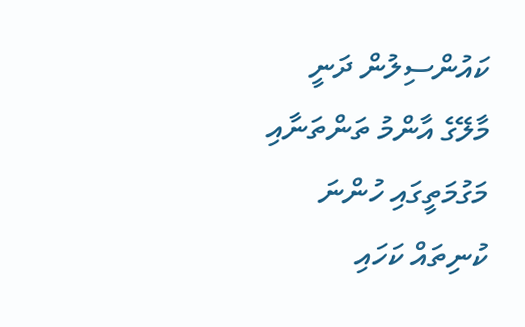ކައުންސިލުން ދަނީ މާލޭގެ އާންމު ތަންތަނާއި މަގުމަތީގައި ހުންނަ ކުނިތައް ކަހައި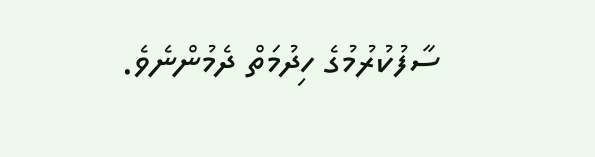ސާފުކުރުމުގެ ހިދުމަތް ދެމުންނެވެ.